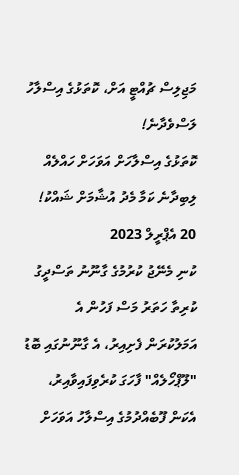މަޖިލިސް ޗުއްޓީ އަށް، ކޮތަޅުގެ އިސްލާހު ލަސްވެދާނެ!
ކޮތަޅުގެ އިސްލާހަށް އަވަހަށް ހައްލެއް ލިބިދާނެ ކަމާ މެދު އުޝާމަށް ޝައްކު!
20 އެޕްރީލް 2023
ކުނި މެނޭޖު ކުރުމުގެ ގާނޫނު ތަސްދީގު ކުރިތާ ހަތަރު މަސް ފަހުން އެ އަމަލުކުރަން ފެށިއިރު، އެ ގާނޫނުގައި ބޮޑު "ލޫޕްހޯލެއް" ފާހަގަ ކުރެވިފައިވާއިރު، އެކަން ފޫބެއްދުމުގެ އިސްލާހު އަވަހަށް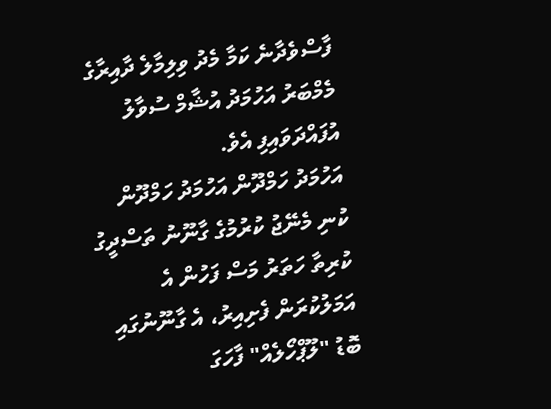ފާސްވެދާނެ ކަމާ މެދު ވިލިމާލެ ދާއިރާގެ މެމްބަރު އަހުމަދު އުޝާމް ސުވާލު އުފައްދަވައިފި އެވެ.
އަހުމަދު ހަމްދޫން އަހުމަދު ހަމްދޫން
ކުނި މެނޭޖު ކުރުމުގެ ގާނޫނު ތަސްދީގު ކުރިތާ ހަތަރު މަސް ފަހުން އެ އަމަލުކުރަން ފެށިއިރު، އެ ގާނޫނުގައި ބޮޑު "ލޫޕްހޯލެއް" ފާހަގަ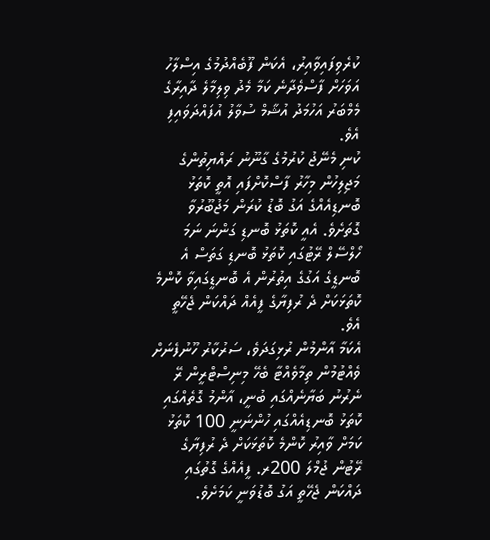ކުރެވިފައިވާއިރު، އެކަން ފޫބެއްދުމުގެ އިސްލާހު އަވަހަށް ފާސްވެދާނެ ކަމާ މެދު ވިލިމާލެ ދާއިރާގެ މެމްބަރު އަހުމަދު އުޝާމް ސުވާލު އުފައްދަވައިފި އެވެ.
ކުނި މެނޭޖު ކުރުމުގެ ގާނޫނު ރައްޔިތުންގެ މަޖިލިހުން މިހާރު ފާސްކޮށްފައި އޮތީ ކޮތަޅު ބޮނޑިއެއްގެ އަގު ބޮޑު ކުރަން މަޖުބޫރުވާ ގޮތަށެވެ. އެއީ ކޮތަޅު ބޮނޑި ގަންނަ ނަމަ ހޯލްސޭލް ރޭޓުގައި ކޮތަޅު ބޮނޑި ގަތަސް އެ ބޮނޑީގެ އަގުގެ އިތުރުން އެ ބޮނޑީގައިވާ ކޮންމެ ކޮތަޅަކަށް ދެ ރުފިޔާގެ ފީއެއް ދައްކަން ޖެހޭތީ އެވެ.
އެކަމާ އާންމުން ރުޅިގަދަވެ، ސަރުކާރު ހޫނުފެނަށް ވެއްޓުމުން ތިމާވެއްޓާ ބެހޭ މިނިސްޓްރީން ރޭ ނެރުނު ބަޔާނެއްގައި ބުނީ، އާންމު ގޮތެއްގައި ކޮތަޅު ބޮނޑިއެއްގައި ހުންނަނީ 100 ކޮތަޅު ކަމަށް ވާއިރު ކޮންމެ ކޮތަޅަކަށް ދެ ރުފިޔާގެ ރޭޓުން ޖުމްލަ 200ރ. ފީއެއްގެ ގޮތުގައި ދައްކަން ޖެހޭތީ އަގު ބޮޑުވަނީ ކަމަށެވެ.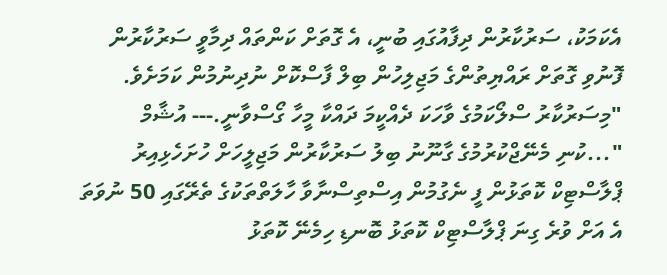އެކަމަކު، ސަރުކާރުން ދިފާއުގައި ބުނީ، އެ ގޮތަށް ކަންތައް ދިމާވީ ސަރުކާރުން ފޮނުވި ގޮތަށް ރައްޔިތުންގެ މަޖިލިހުން ބިލް ފާސްކޮށް ނުދިނުމުން ކަމަށެވެ.
"މިސަރުކާރު ސްލޯކަމުގެ ވާހަކަ ދެއްކީމަ ދައްކާ މީހާ ގޯސްވާނީ.--- އުޝާމް
"...ކުނި މެނޭޖްކުރުމުގެ ގާނޫނު ބިލު ސަރުކާރުން މަޖިލީހަށް ހުށަހެޅިއިރު ޕްލާސްޓިކް ކޮތަޅުން ފީ ނެގުމުން އިސްތިސްނާވާ ހާލަތްތަކުގެ ތެރޭގައި 50 ނުވަތަ އެ އަށް ވުރެ ގިނަ ޕްލާސްޓިކް ކޮތަޅު ބޮނޑި ހިމެނޭ ކޮތަޅު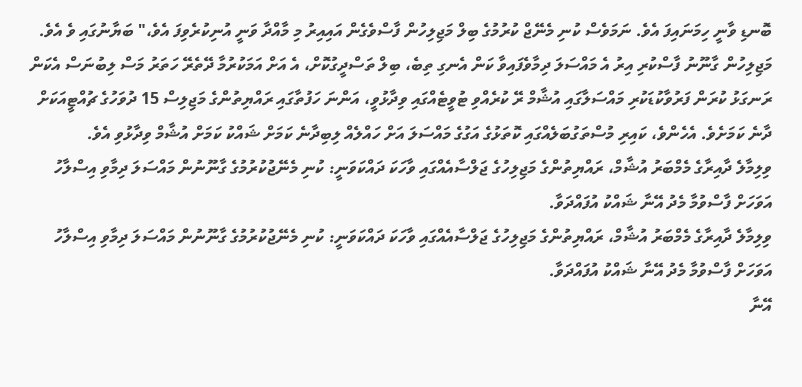ބޮނޑި ވާނީ ހިމަނައިފަ އެވެ. ނަމަވެސް ކުނި މެނޭޖް ކުރުމުގެ ބިލް މަޖިލިހުން ފާސްވެގެން އައިއިރު މި މާއްދާ ވަނީ އުނިކުރެވިފަ އެވެ،" ބަޔާނުގައި ވެ އެވެ.
މަޖިލިހުން ގާނޫނު ފާސްކުރި އިރު އެ މައްސަލަ ދިމާވެފައިވާ ކަން އެނގި ތިބެ، ބިލް ތަސްދީގުކޮށް، އެ އަށް އަމަކުރުމާ ދޭތެރޭ ހަތަރު މަސް ލިބުނަސް އެކަން ރަނގަޅު ކުރަން ފަރުވާކުޑަކުރި މައްސަލާގައި އުޝާމް ރޭ ކުރެއްވި ޓުވީޓެއްގައި ވިދާޅުވީ، އަންނަ ހަފުތާގައި ރައްޔިތުންގެ މަޖިލިސް 15 ދުވަހުގެ ޗުއްޓީއަކަށް ދާނެ ކަމަށެވެ. އެހެންވެ، ކައިރި މުސްތަގުބަލެއްގައި ކޮތަޅުގެ އަގުގެ މައްސަލަ އަށް ހައްލެއް ލިބިދާނެ ކަމަށް ޝައްކު ކަމަށް އުޝާމް ވިދާޅުވި އެވެ.
ވިލިމާލެ ދާއިރާގެ މެމްބަރު އުޝާމް، ރައްޔިތުންގެ މަޖިލިހުގެ ޖަލްސާއެއްގައި ވާހަކަ ދައްކަވަނީ: ކުނި މެނޭޖުކުރުމުގެ ގާނޫނުން މައްސަލަ ދިމާވި އިސްލާހު އަވަހަށް ފާސްވުމާ މެދު އޭނާ ޝައްކު އުފައްދަވާ.
ވިލިމާލެ ދާއިރާގެ މެމްބަރު އުޝާމް، ރައްޔިތުންގެ މަޖިލިހުގެ ޖަލްސާއެއްގައި ވާހަކަ ދައްކަވަނީ: ކުނި މެނޭޖުކުރުމުގެ ގާނޫނުން މައްސަލަ ދިމާވި އިސްލާހު އަވަހަށް ފާސްވުމާ މެދު އޭނާ ޝައްކު އުފައްދަވާ.
އޭނާ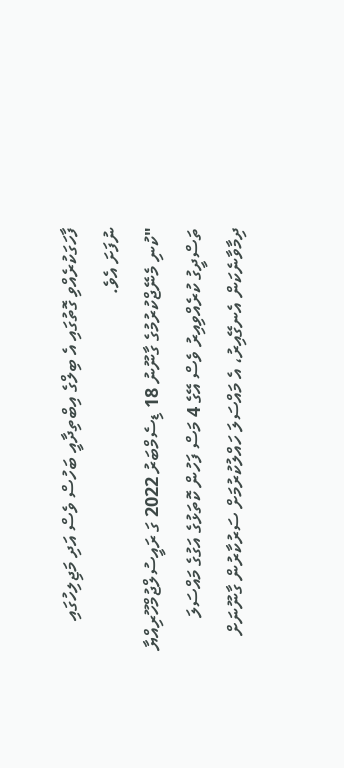ފާހަގަކުރެއްވި ގޮތުގައި އެ ބިލްގެ އިބްތިދާއީ ބަހުސް ވެސް އަދި މަޖިލިހުގައި ނުފަށަ އެވެ.
"ކުނި މެނޭޖްކުރުމުގެ ގާނޫނު 18 ޑިސެމްބަރު 2022 ގަ ރައީސުލްޖުމްހޫރިއްޔާ ތަސްދީގު ކުރެއްވިއިރު ވެސް އޭގެ 4 މަސް ފަހުން ކޮތަޅުގެ އަގުގެ މައްސަލަ ދިމާވާނެކަން އެނގޭއިރު، އެ މައްސަލަ ހައްލުކުރުމަށް ސަރުކާރުން ގާނޫނަށް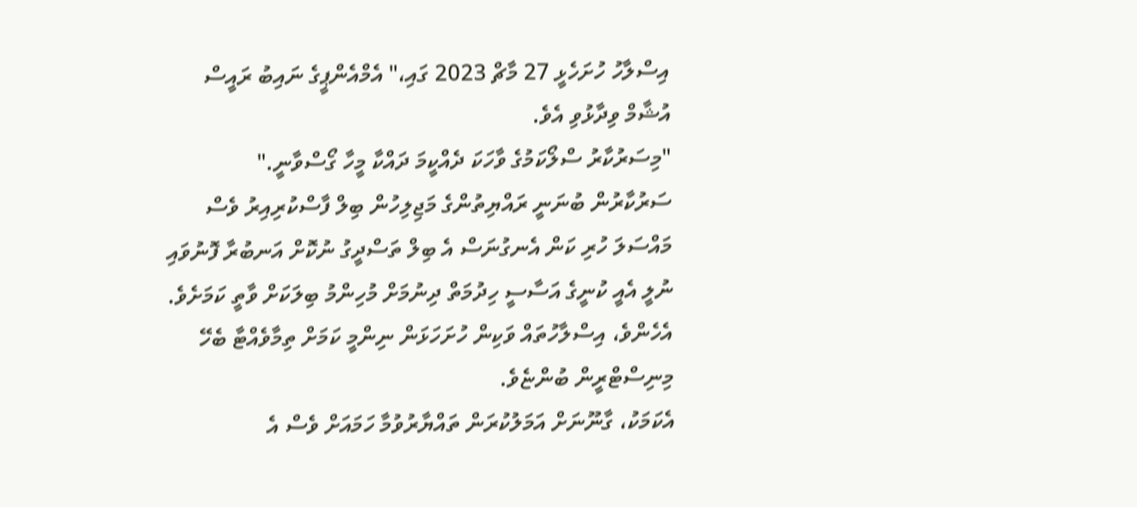އިސްލާހު ހުށަހެޅީ 27 މާޗް 2023 ގައި،" އެމްއެންޕީގެ ނައިބު ރައީސް އުޝާމް ވިދާޅުވި އެވެ.
"މިސަރުކާރު ސްލޯކަމުގެ ވާހަކަ ދެއްކީމަ ދައްކާ މީހާ ގޯސްވާނީ."
ސަރުކާރުން ބުނަނީ ރައްޔިތުންގެ މަޖިލިހުން ބިލް ފާސްކުރިއިރު ވެސް މައްސަލަ ހުރި ކަން އެނގުނަސް އެ ބިލް ތަސްދީގު ނުކޮށް އަނބުރާ ފޮނުވައި ނުލީ އެއީ ކުނީގެ އަސާސީ ހިދުމަތް ދިނުމަށް މުހިންމު ބިލަކަށް ވާތީ ކަމަށެވެ. އެހެންވެ، އިސްލާހުތައް ވަކިން ހުށަހަޅަން ނިންމީ ކަމަށް ތިމާވެއްޓާ ބެހޭ މިނިސްޓްރީން ބުންޏެވެ.
އެކަމަކު، ގާނޫނަށް އަމަލުކުރަން ތައްޔާރުވުމާ ހަމައަށް ވެސް އެ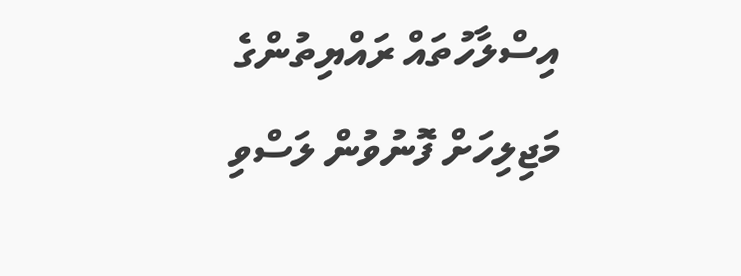އިސްލާހުތައް ރައްޔިތުންގެ މަޖިލިހަށް ފޮނުވުން ލަސްވި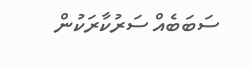ސަބަބެއް ސަރުކާރަކުން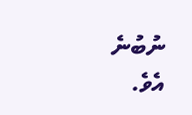ނުބުނެ އެވެ.